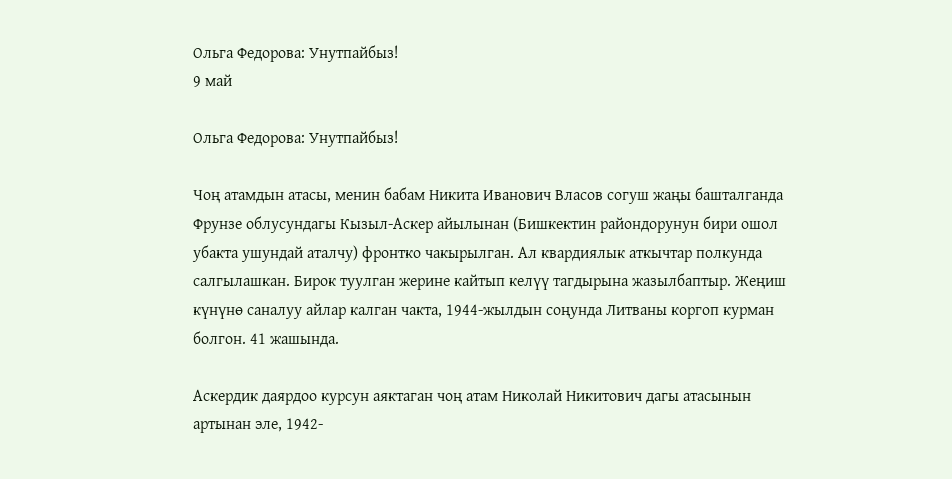Ольга Федорова: Унутпайбыз!
9 май

Ольга Федорова: Унутпайбыз!

Чоң атамдын атасы, менин бабам Никита Иванович Власов согуш жаңы башталганда Фрунзе облусундагы Кызыл-Аскер айылынан (Бишкектин райондорунун бири ошол убакта ушундай аталчу) фронтко чакырылган. Ал квардиялык аткычтар полкунда салгылашкан. Бирок туулган жерине кайтып келүү тагдырына жазылбаптыр. Жеңиш күнүнө саналуу айлар калган чакта, 1944-жылдын соңунда Литваны коргоп курман болгон. 41 жашында.

Аскердик даярдоо курсун аяктаган чоң атам Николай Никитович дагы атасынын артынан эле, 1942-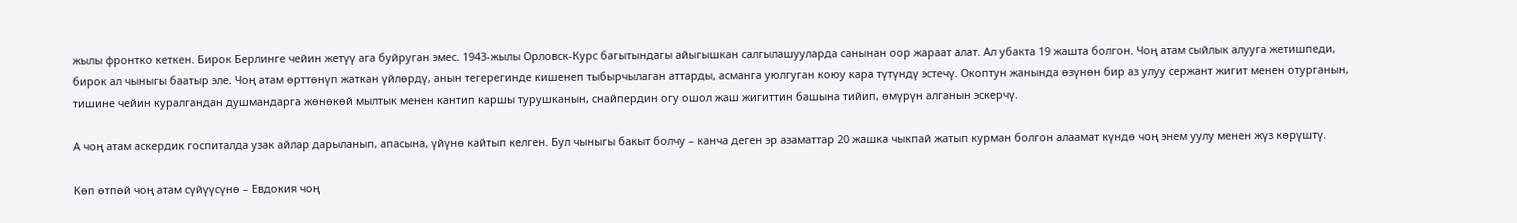жылы фронтко кеткен. Бирок Берлинге чейин жетүү ага буйруган эмес. 1943-жылы Орловск-Курс багытындагы айыгышкан салгылашууларда санынан оор жараат алат. Ал убакта 19 жашта болгон. Чоң атам сыйлык алууга жетишпеди, бирок ал чыныгы баатыр эле. Чоң атам өрттөнүп жаткан үйлөрдү, анын тегерегинде кишенеп тыбырчылаган аттарды, асманга уюлгуган коюу кара түтүндү эстечү. Окоптун жанында өзүнөн бир аз улуу сержант жигит менен отурганын, тишине чейин куралгандан душмандарга жөнөкөй мылтык менен кантип каршы турушканын, снайпердин огу ошол жаш жигиттин башына тийип, өмүрүн алганын эскерчү.

А чоң атам аскердик госпиталда узак айлар дарыланып, апасына, үйүнө кайтып келген. Бул чыныгы бакыт болчу – канча деген эр азаматтар 20 жашка чыкпай жатып курман болгон алаамат күндө чоң энем уулу менен жүз көрүштү.

Көп өтпөй чоң атам сүйүүсүнө – Евдокия чоң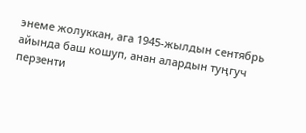энеме жолуккан, ага 1945-жылдын сентябрь айында баш кошуп, анан алардын туңгуч перзенти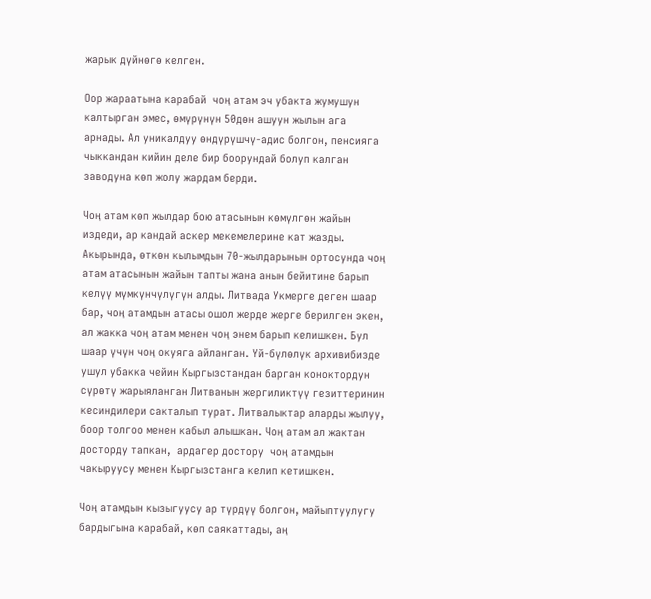жарык дүйнөгө келген.

Оор жараатына карабай  чоң атам эч убакта жумушун калтырган эмес, өмүрүнүн 50дөн ашуун жылын ага арнады. Ал уникалдуу өндүрүшчү-адис болгон, пенсияга чыккандан кийин деле бир боорундай болуп калган заводуна көп жолу жардам берди.

Чоң атам көп жылдар бою атасынын көмүлгөн жайын издеди, ар кандай аскер мекемелерине кат жазды. Акырында, өткөн кылымдын 70-жылдарынын ортосунда чоң атам атасынын жайын тапты жана анын бейитине барып келүү мүмкүнчүлүгүн алды. Литвада Укмерге деген шаар бар, чоң атамдын атасы ошол жерде жерге берилген экен, ал жакка чоң атам менен чоң энем барып келишкен. Бул шаар үчүн чоң окуяга айланган. Үй-бүлөлүк архивибизде ушул убакка чейин Кыргызстандан барган коноктордун сүрөтү жарыяланган Литванын жергиликтүү гезиттеринин кесиндилери сакталып турат. Литвалыктар аларды жылуу, боор толгоо менен кабыл алышкан. Чоң атам ал жактан досторду тапкан,  ардагер достору  чоң атамдын чакыруусу менен Кыргызстанга келип кетишкен.

Чоң атамдын кызыгуусу ар түрдүү болгон, майыптуулугу бардыгына карабай, көп саякаттады, аң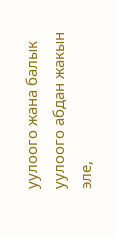уулоого жана балык уулоого абдан жакын эле,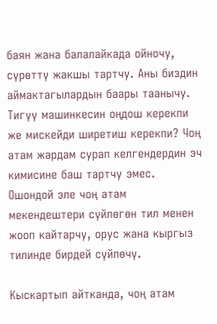баян жана балалайкада ойночу, сүрөттү жакшы тартчу. Аны биздин аймактагылардын баары таанычу. Тигүү машинкесин оңдош керекпи же мискейди ширетиш керекпи? Чоң атам жардам сурап келгендердин эч кимисине баш тартчу эмес. Ошондой эле чоң атам мекендештери сүйлөгөн тил менен жооп кайтарчу, орус жана кыргыз тилинде бирдей сүйлөчү.

Кыскартып айтканда, чоң атам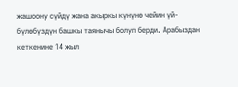жашоону сүйдү жана акыркы күнүнө чейин үй-бүлөбүздүн башкы таянычы болуп берди. Арабыздан кеткенине 14 жыл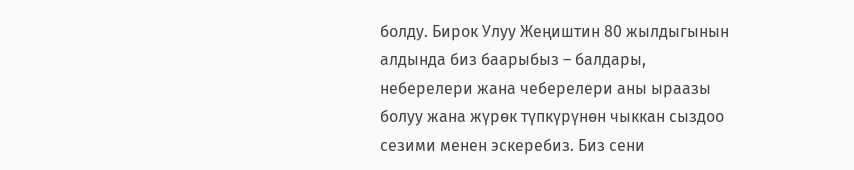болду. Бирок Улуу Жеңиштин 80 жылдыгынын алдында биз баарыбыз – балдары, неберелери жана чеберелери аны ыраазы болуу жана жүрөк түпкүрүнөн чыккан сыздоо сезими менен эскеребиз. Биз сени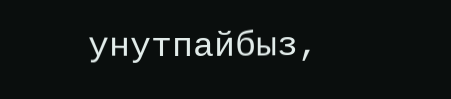унутпайбыз,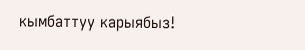кымбаттуу карыябыз!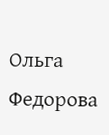Ольга Федорова